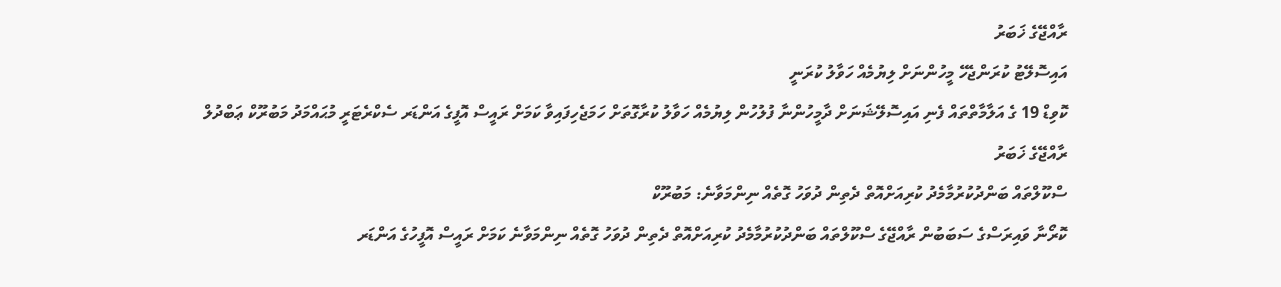ރާއްޖޭގެ ޚަބަރު
އައިސޮލޭޓު ކުރަންޖެހޭ މީހުންނަށް ލިޔުމެއް ހަވާލު ކުރަނީ
ކޮވިޑް 19 ގެ އަލާމާތްތައް ފެނި އައިސޮލޭޝަނަށް ދާމީހުންނާ ފުލުހުން ލިޔުމެއް ހަވާލު ކުރާގޮތަށް ހަމަޖެހިފައިވާ ކަމަށް ރައީސް އޮފީގެ އަންޑަރ ސެކްރެޓަރީ މުޙައްމަދު މަބުރޫކް ޢަބްދުލް
ރާއްޖޭގެ ޚަބަރު
ސްކޫލްތައް ބަންދުކުރުމާމެދު ކުރިއަށްއޮތް ދެތިން ދުވަހު ގޮތެއް ނިންމަވާނެ: މަބުރޫކް
ކޮރޯނާ ވައިރަސްގެ ސަބަބުން ރާއްޖޭގެ ސްކޫލްތައް ބަންދުކުރުމާމެދު ކުރިއަށްއޮތް ދެތިން ދުވަހު ގޮތެއް ނިންމަވާނެ ކަމަށް ރައީސް އޮފީހުގެ އަންޑަރ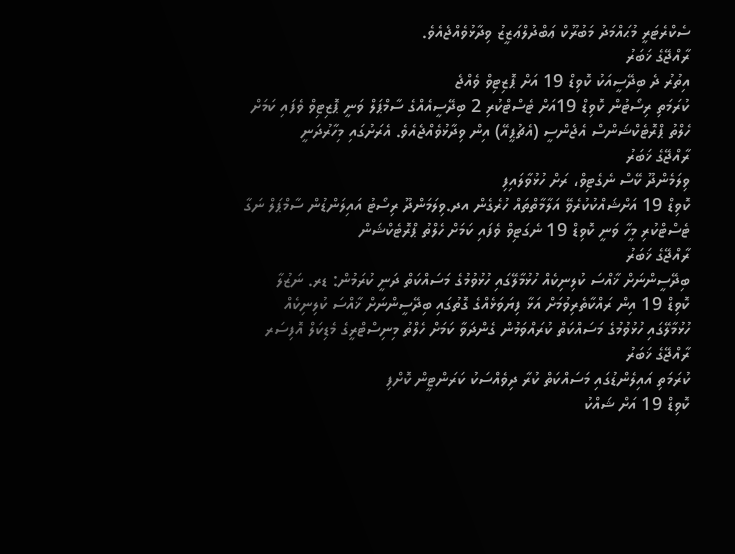ސެކްރެޓަރީ މުޙައްމަދު މަބުރޫކް ޢަބްދުލްޢަޒީޒު ވިދާޅުވެއްޖެއެވެ.
ރާއްޖޭގެ ޚަބަރު
އިތުރު ދެ ބިދޭސީއަކު ކޮވިޑް 19 އަށް ޕޮޒިޓިވް ވެއްޖެ
ކުރަމަތި ރިސޯޓުން ކޮވިޑް 19އަށް ޓެސްޓްކުރި 2 ބިދޭސީއެއްގެ ސާމްޕަލް ވަނީ ޕޮޒިޓިވް ވެފައި ކަމަށް ހެލްތު ޕްރޮޓެކްޝަންސް އެޖެންސީ (އެޗުޕީއޭ) އިން ވިދާޅުވެއްޖެއެވެ. އެރަށުގައި މިހާރުދަނީ
ރާއްޖޭގެ ޚަބަރު
ވިލަމެންދޫ ކޭސް ނެގެޓިވް، ރަށް ހުޅުވާލައިފި
ކޮވިޑް 19 އަށްޝައްކުކުރެވޭ އަލާމާތްތައް ހުރެގެން އދ.ވިލަމަންދޫ ރިސޯޓު އައިލަންޑުން ސާމްޕަލް ނަގާ ޓެސްޓްކުރި މީހާ ވަނީ ކޮވިޑް 19 ނެގަޓިވް ވެފައި ކަމަށް ހެލްތު ޕްރޮޓެކްޝަން
ރާއްޖޭގެ ޚަބަރު
ބިދޭސީންނަށް ޚާއްސަ ކުލިނިކެއް ހުޅުމާލޭގައި ހުޅުވުމުގެ މަސައްކަތް ދަނީ ކުރަމުން: ޑރ. ނަޒުލާ
ކޮވިޑް 19 އިން ރައްކާތެރިވުމަށް އަޅާ ފިޔަވަޅެއްގެ ގޮތުގައި ބިދޭސީންނަށް ޚާއްސަ ކުލިނިކެއް ހުޅުމާލޭގައި ހުޅުވުމުގެ މަސައްކަތް ކުރައްވަމުން ގެންދަވާ ކަމަށް ހެލްތު މިނިސްޓްރީގެ މެޑިކަލް އޮފިސަރ
ރާއްޖޭގެ ޚަބަރު
ކުރަމަތި އައިލެންޑުގައި މަސައްކަތް ކުރާ ދިވެއްސަކު ކަރަންޓީން ކޮށްފި
ކޮވިޑް 19 އަށް ޝައްކު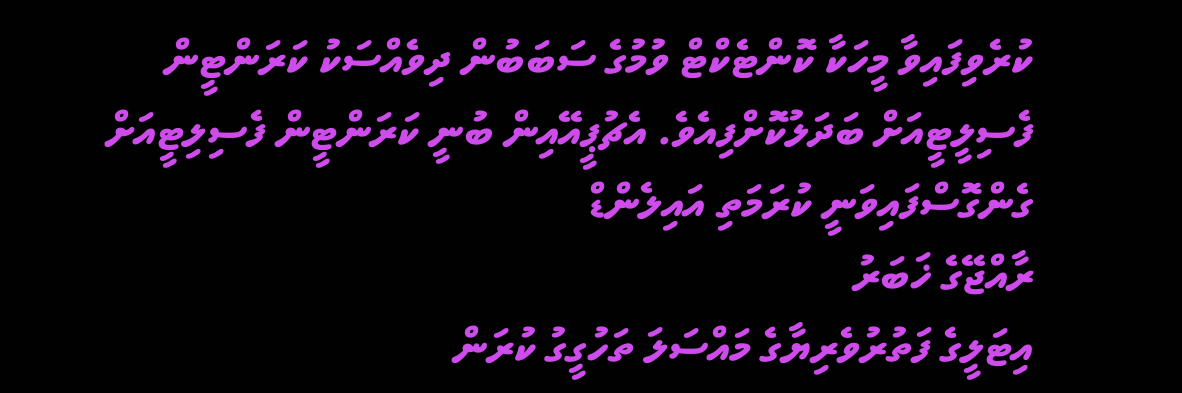ކުރެވިފައިވާ މީހަކާ ކޮންޓެކްޓް ވުމުގެ ސަބަބުން ދިވެއްސަކު ކަރަންޓީން ފެސިލީޓީއަށް ބަދަލުކޮށްފިއެވެ. އެޗުޕީއޭއިން ބުނީ ކަރަންޓީން ފެސިލިޓީއަށް ގެންގޮސްފައިވަނީ ކުރަމަތި އައިލެންޑް
ރާއްޖޭގެ ޚަބަރު
އިޓަލީގެ ފަތުރުވެރިޔާގެ މައްސަލަ ތަހުގީގު ކުރަން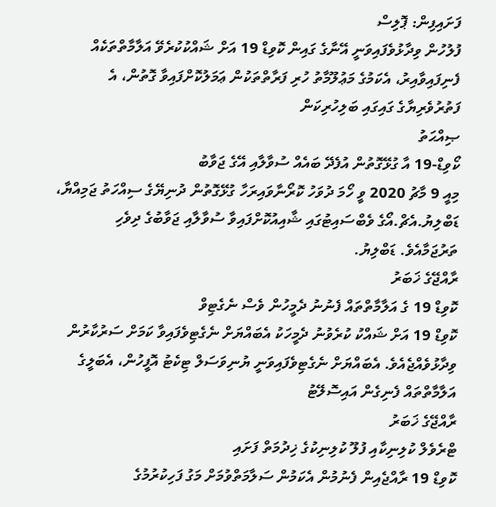ފަށައިފިން: ޕޮލިސް
ފުލުހުން ވިދާޅުވެފައިވަނީ އޭނާގެ ގައިން ކޮވިޑް 19 އަށް ޝައްކުކުރެވޭ އަލާމާތްތަކެއް ފެނިފައިވާއިރު، އެކަމުގެ މަޢުލޫމާތު ހުރި ފަރާތްތަކުން ޢަމަލުކޮށްފައިވާ ގޮތުން، އެ ފަތުރުވެރިޔާގެ ގައިގައި ބަލިހުރިކަން
ޞިއްޙަތު
ކޯވިޑް-19 އާ ގުޅޭގޮތުން އުފެދޭ ބައެއް ސުވާލާއި އޭގެ ޖަވާބު
މިއީ 9 މާޗު 2020 ވީ ހޯމަ ދުވަހު ކޮރޯނާވައިރަހާ ގުޅޭގޮތުން ދުނިޔޭގެ ސިއްހަތު ޖަމިއްޔާ، ޑަބްލިޔު.އެޗް.އޯގެ ވެބްސައިޓުގައި ޝާއިއުކޮށްފައިވާ ސުވާލާއި ޖަވާބުގެ ދިވެހި ތަރުޖަމާއެވެ. ޑަބްލިޔު.
ރާއްޖޭގެ ޚަބަރު
ކޮވިޑް 19 ގެ އަލާމާތްތައް ފެނުނު ދެމީހުން ވެސް ނެގެޓިވް
ކޮވިޑް 19 އަށް ޝައްކު ކުރެވުނު ދެމީހަކު އެބައްޔަށް ނެގެޓިވެފައިވާ ކަމަށް ސަރުކާރުން ވިދާޅުވެއްޖެއެވެ. އެބައްޔަށް ނެގެޓިވެފައިވަނީ ޔުނިވަސަލް ޓިކެޓު އޮފީހުން، އެބަލީގެ އަލާމާތްތައް ފެނިގެން އައިސޮލޭޓު
ރާއްޖޭގެ ޚަބަރު
ޓްރެވެލް ކުލިނިކާއި ފުލޫ ކުލިނިކުގެ ޚިދުމަތް ފަށައި
ކޮވިޑް 19 ރާއްޖެއިން ފެނުމުން އެކަމުން ސަލާމަތްވުމަށް މަގު ފަހިކުރުމުގެ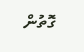ގޮތުން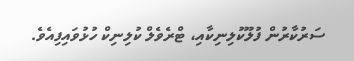ސަރުކާރުން ފުލޫކުލިނިކާއި، ޓްރެވެލް ކުލިނިކް ހުޅުވައިފިއެވެ.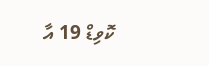ކޮވިޑް 19 އާ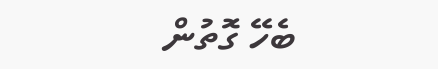ބެހޭ ގޮތުން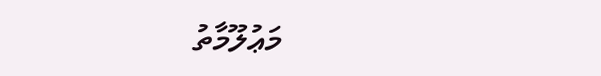މަޢުލޫމާތު